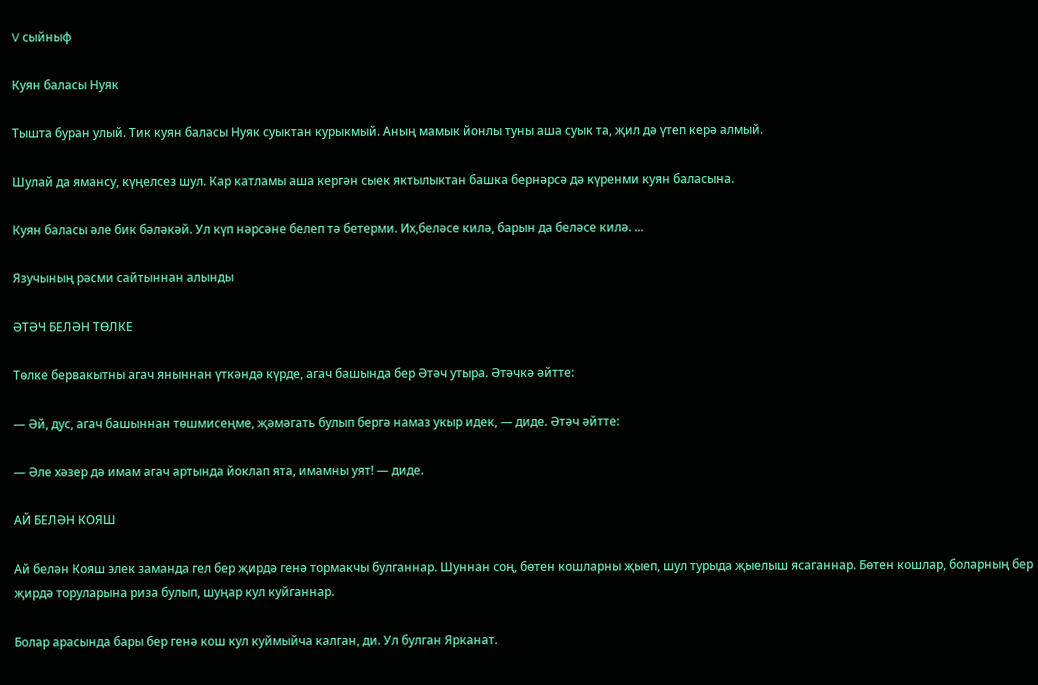V сыйныф

Куян баласы Нуяк

Тышта буран улый. Тик куян баласы Нуяк суыктан курыкмый. Аның мамык йонлы туны аша суык та, җил дә үтеп керә алмый.

Шулай да ямансу, күңелсез шул. Кар катламы аша кергән сыек яктылыктан башка бернәрсә дә күренми куян баласына.

Куян баласы әле бик бәләкәй. Ул күп нәрсәне белеп тә бетерми. Их,беләсе килә, барын да беләсе килә. ...

Язучының рәсми сайтыннан алынды

ӘТӘЧ БЕЛӘН ТӨЛКЕ

Төлке бервакытны агач яныннан үткәндә күрде, агач башында бер Әтәч утыра. Әтәчкә әйтте:

— Әй, дус, агач башыннан төшмисеңме, җәмәгать булып бергә намаз укыр идек, — диде. Әтәч әйтте:

— Әле хәзер дә имам агач артында йоклап ята, имамны уят! — диде.

АЙ БЕЛӘН КОЯШ

Ай белән Кояш элек заманда гел бер җирдә генә тормакчы булганнар. Шуннан соң, бөтен кошларны җыеп, шул турыда җыелыш ясаганнар. Бөтен кошлар, боларның бер җирдә торуларына риза булып, шуңар кул куйганнар.

Болар арасында бары бер генә кош кул куймыйча калган, ди. Ул булган Ярканат.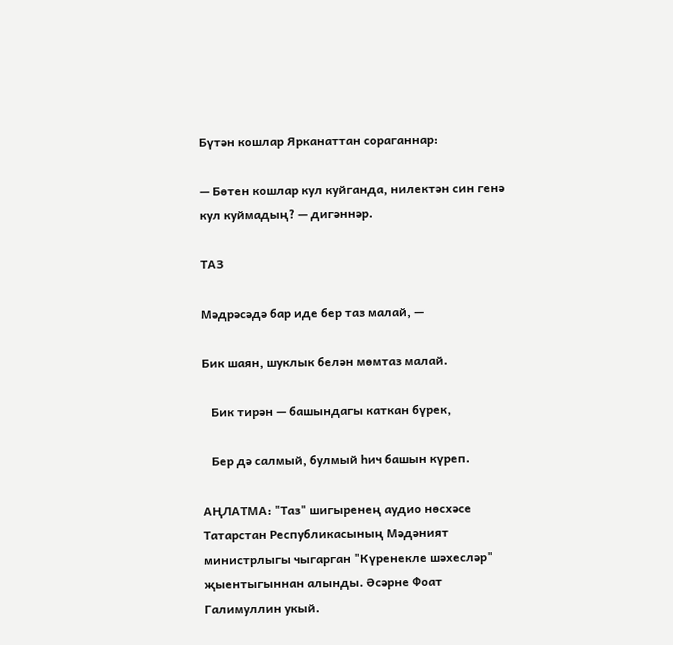Бүтән кошлар Ярканаттан сораганнар:

— Бөтен кошлар кул куйганда, нилектән син генә кул куймадың? — дигәннәр.

ТАЗ

Мәдрәсәдә бар иде бер таз малай, —

Бик шаян, шуклык белән мөмтаз малай.

   Бик тирән — башындагы каткан бүрек,

   Бер дә салмый, булмый һич башын күреп.

АҢЛАТМА: "Таз" шигыренең аудио нөсхәсе Татарстан Республикасының Мәдәният министрлыгы чыгарган "Күренекле шәхесләр" җыентыгыннан алынды. Әсәрне Фоат Галимуллин укый.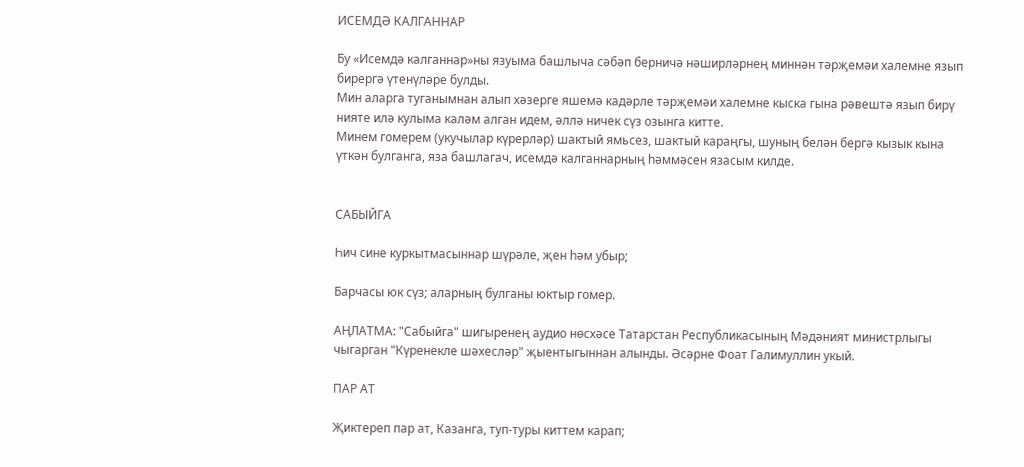ИСЕМДӘ КАЛГАННАР

Бу «Исемдә калганнар»ны язуыма башлыча сәбәп берничә нәширләрнең миннән тәрҗемәи халемне язып бирергә үтенүләре булды.
Мин аларга туганымнан алып хәзерге яшемә кадәрле тәрҗемәи халемне кыска гына рәвештә язып бирү нияте илә кулыма каләм алган идем, әллә ничек сүз озынга китте.
Минем гомерем (укучылар күрерләр) шактый ямьсез, шактый караңгы, шуның белән бергә кызык кына үткән булганга, яза башлагач, исемдә калганнарның һәммәсен язасым килде.


САБЫЙГА

Һич сине куркытмасыннар шүрәле, җен һәм убыр;

Барчасы юк сүз; аларның булганы юктыр гомер.

АҢЛАТМА: "Сабыйга" шигыренең аудио нөсхәсе Татарстан Республикасының Мәдәният министрлыгы чыгарган "Күренекле шәхесләр" җыентыгыннан алынды. Әсәрне Фоат Галимуллин укый.

ПАР АТ

Җиктереп пар ат, Казанга, туп-туры киттем карап;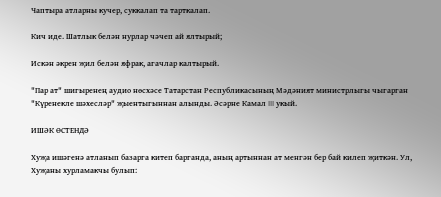Чаптыра атларны кучер, суккалап та тарткалап.

Кич иде. Шатлык белән нурлар чәчеп ай ялтырый;

Искән әкрен җил белән яфрак, агачлар калтырый.

"Пар ат" шигыренең аудио нөсхәсе Татарстан Республикасының Мәдәният министрлыгы чыгарган "Күренекле шәхесләр" җыентыгыннан алынды. Әсәрне Камал III укый.

ИШӘК ӨСТЕНДӘ

Хуҗа ишәгенә атланып базарга китеп барганда, аның артыннан ат менгән бер бай килеп җиткән. Ул, Хуҗаны хурламакчы булып: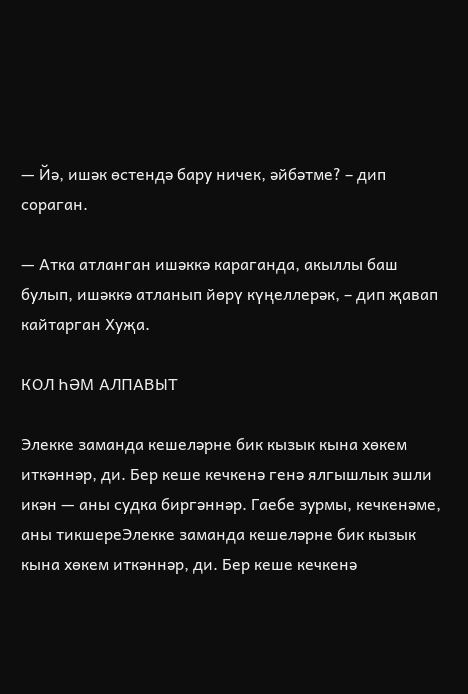— Йә, ишәк өстендә бару ничек, әйбәтме? – дип сораган.

— Атка атланган ишәккә караганда, акыллы баш булып, ишәккә атланып йөрү күңеллерәк, – дип җавап кайтарган Хуҗа.

КОЛ ҺӘМ АЛПАВЫТ

Элекке заманда кешеләрне бик кызык кына хөкем иткәннәр, ди. Бер кеше кечкенә генә ялгышлык эшли икән — аны судка биргәннәр. Гаебе зурмы, кечкенәме, аны тикшереЭлекке заманда кешеләрне бик кызык кына хөкем иткәннәр, ди. Бер кеше кечкенә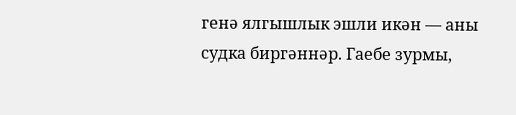генә ялгышлык эшли икән — аны судка биргәннәр. Гаебе зурмы,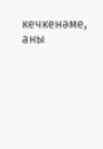кечкенәме, аны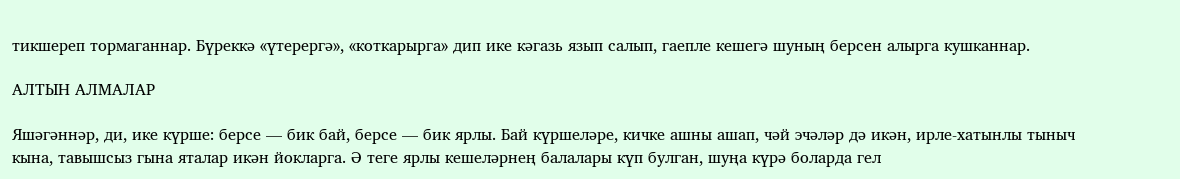тикшереп тормаганнар. Бүреккә «үтерергә», «коткарырга» дип ике кәгазь язып салып, гаепле кешегә шуның берсен алырга кушканнар.

АЛТЫН АЛМАЛАР

Яшәгәннәр, ди, ике күрше: берсе — бик бай, берсе — бик ярлы. Бай күршеләре, кичке ашны ашап, чәй эчәләр дә икән, ирле-хатынлы тыныч кына, тавышсыз гына яталар икән йокларга. Ә теге ярлы кешеләрнең балалары күп булган, шуңа күрә боларда гел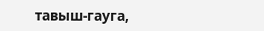тавыш-гауга,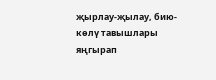җырлау-җылау, бию-көлү тавышлары яңгырап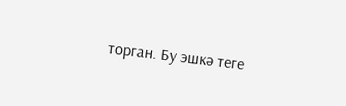торган. Бу эшкә теге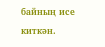байның исе киткән.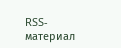RSS-материал